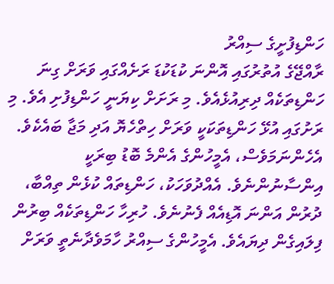ހަންޑިފުށީގެ ސިއްރު
ރާއްޖޭގެ އުތުރުގައި އޮންނަ ކުޑަކުޑަ ރަށެއްގައި ވަރަށް ގިނަ ހަންޑިތަކެއް ދިރިއުޅެއެވެ. މި ރަށަށް ކިޔަނީ ހަންޑިފުށި އެވެ. މި ރަށުގައި އުޅޭ ހަންޑިތަކަކީ ވަރަށް ހިތްހެޔޮ އަދި މަޖާ ބައެކެވެ. އެހެންނަމަވެސް، އެމީހުންގެ އެންމެ ބޮޑު ބިރަކީ އިންސާނުންނެވެ. އެއްދުވަހަކު، ހަންޑިތައް ކުޅެން ތިއްބާ، ދުރުން އަންނަ އޮޑިއެއް ފެނުނެވެ. ހުރިހާ ހަންޑިތަކެއް ބިރުން ފިލައިގެން ދިޔައެވެ. އެމީހުންގެ ސިއްރު ހާމަވެދާނެތީ ވަރަށް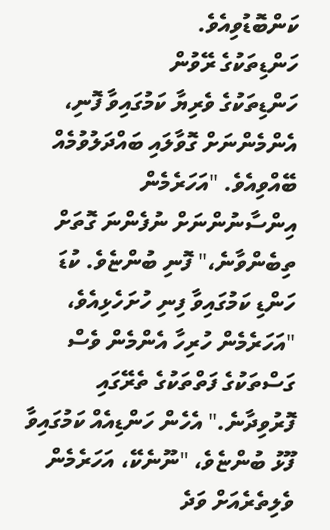ކަންބޮޑުވިއެވެ.
ހަންޑިތަކުގެ ރޭވުން
ހަންޑިތަކުގެ ވެރިޔާ ކަމުގައިވާ ފޮނި، އެންމެންނަށް ގޮވާލައި ބައްދަލުވުމެއް ބޭއްވިއެވެ. "އަހަރެމެން އިންސާނުންނަށް ނުފެންނަ ގޮތަށް ތިބެންވާނެ،" ފޮނި ބުންޏެވެ. ކުޑަ ހަންޑި ކަމުގައިވާ ފިނި ހުށަހެޅިއެވެ، "އަހަރެމެން ހުރިހާ އެންމެން ވެސް ގަސްތަކުގެ ފަތްތަކުގެ ތެރޭގައި ފޮރުވިދާނެ." އެހެން ހަންޑިއެއް ކަމުގައިވާ ފޫޅު ބުންޏެވެ، "ނޫނެކޭ، އަހަރެމެން ވެލިތެރެއަށް ވަދެ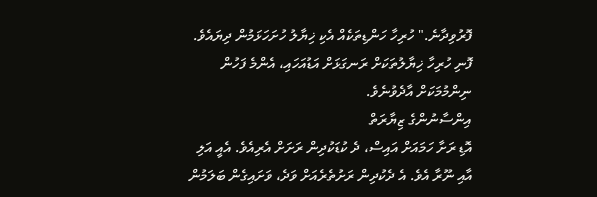ފޮރުވިދާނެ." ހުރިހާ ހަންޑިތަކެއް އެކި ޚިޔާލު ހުށަހަޅަމުން ދިޔައެވެ. ފޮނި ހުރިހާ ޚިޔާލުތަކަށް ރަނގަޅަށް އަޑުއަހައި، އެންމެ ފަހުން ނިންމުމަކަށް އާދެވުނެވެ.
އިންސާނުންގެ ޒިޔާރަތް
އޮޑި ރަށާ ހަމައަށް އައިސް، ދެ ކުޑަކުދިން ރަށަށް އެރިއެވެ. އެއީ އަލި އާއި ނޫރާ އެވެ. އެ ދެކުދިން ރަށުތެރެއަށް ވަދެ، ވަށައިގެން ބަލަމުން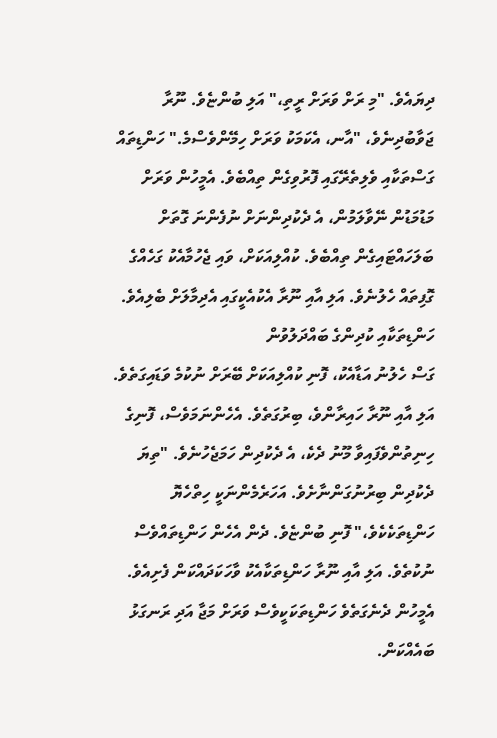ދިޔައެވެ. "މި ރަށް ވަރަށް ރީތި،" އަލި ބުންޏެވެ. ނޫރާ ޖަވާބުދިނެވެ، "އާނ، އެކަމަކު ވަރަށް ހިމޭންވެސްމެ." ހަންޑިތައް ގަސްތަކާއި ވެލިތެރޭގައި ފޮރުވިގެން ތިއްބެވެ. އެމީހުން ވަރަށް މަޑުމަޑުން ނޭވާލަމުން، އެ ދެކުދިންނަށް ނުފެންނަ ގޮތަށް ބަލަހައްޓައިގެން ތިއްބެވެ. ކުއްލިއަކަށް، ވައި ޖެހުމާއެކު ގަހެއްގެ ގޮފިތައް ހެލުނެވެ. އަލި އާއި ނޫރާ އެކުއެކީގައި އެދިމާލަށް ބެލިއެވެ.
ހަންޑިތަކާއި ކުދިންގެ ބައްދަލުވުން
ގަސް ހެލުނު އަޑާއެކު، ފޮނި ކުއްލިއަކަށް ބޭރަށް ނުކުމެ ވަޑައިގަތެވެ. އަލި އާއި ނޫރާ ހައިރާންވެ، ބިރުގަތެވެ. އެހެންނަމަވެސް، ފޮނިގެ ހިނިތުންވެފައިވާ މޫނު ދެކެ، އެ ދެކުދިން ހަމަޖެހުނެވެ. "ތިޔަ ދެކުދިން ބިރުނުގަންނާށެވެ. އަހަރެމެންނަކީ ހިތްހެޔޮ ހަންޑިތަކެކެވެ،" ފޮނި ބުންޏެވެ. ދެން އެހެން ހަންޑިތައްވެސް ނުކުތެވެ. އަލި އާއި ނޫރާ ހަންޑިތަކާއެކު ވާހަކަދައްކަން ފެށިއެވެ. އެމީހުން ދެނެގަތެވެ ހަންޑިތަކަކީވެސް ވަރަށް މަޖާ އަދި ރަނގަޅު ބައެއްކަން.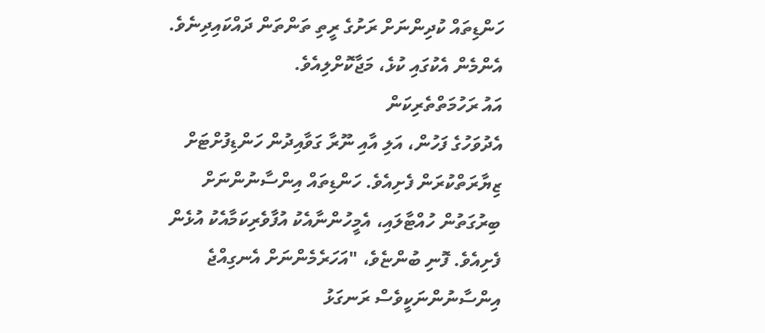ހަންޑިތައް ކުދިންނަށް ރަށުގެ ރީތި ތަންތަން ދައްކައިދިނެވެ. އެންމެން އެކުގައި ކުޅެ، މަޖާކޮށްލިއެވެ.
އައު ރަހުމަތްތެރިކަން
އެދުވަހުގެ ފަހުން، އަލި އާއި ނޫރާ ގަވާއިދުން ހަންޑިފުށްޓަށް ޒިޔާރަތްކުރަން ފެށިއެވެ. ހަންޑިތައް އިންސާނުންނަށް ބިރުގަތުން ހުއްޓާލައި، އެމީހުންނާއެކު އުފާވެރިކަމާއެކު އުޅެން ފެށިއެވެ. ފޮނި ބުންޏެވެ، "އަހަރެމެންނަށް އެނގިއްޖެ އިންސާނުންނަކީވެސް ރަނގަޅު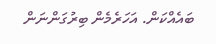ބައެއްކަން. އަހަރެމެން ބިރުގަންނަން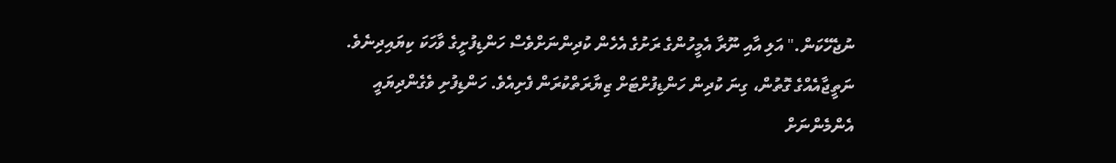ނުޖެހޭކަން." އަލި އާއި ނޫރާ އެމީހުންގެ ރަށުގެ އެހެން ކުދިންނަށްވެސް ހަންޑިފުށީގެ ވާހަކަ ކިޔައިދިނެވެ. ނަތީޖާއެއްގެ ގޮތުން، ގިނަ ކުދިން ހަންޑިފުށްޓަށް ޒިޔާރަތްކުރަން ފެށިއެވެ. ހަންޑިފުށި ވެގެންދިޔައީ އެންމެންނަށް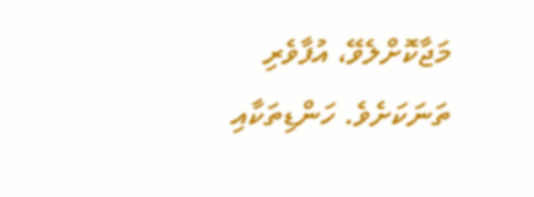މަޖާކޮށްލެވޭ، އުފާވެރި ތަނަކަށެވެ. ހަންޑިތަކާއި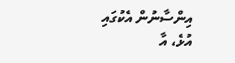އިންސާނުން އެކުގައި އުޅެ، އާ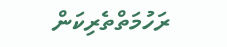ރަހުމަތްތެރިކަން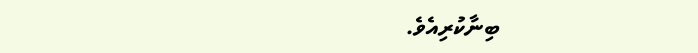ބިނާކުރިއެވެ.